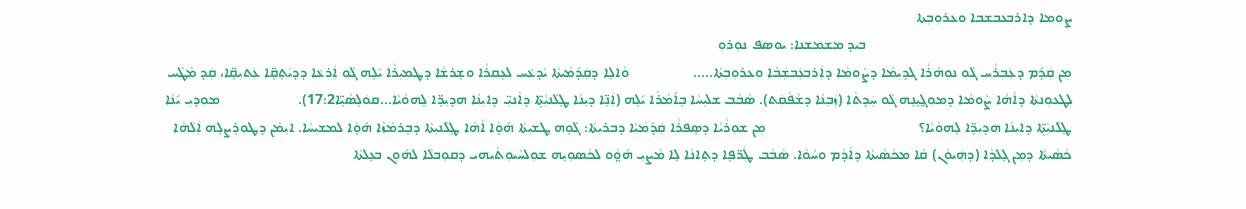ܨܘܡܐ ܕܐܪܒܥܒܫܒܐ ܘܥܪܘܼܒܼܬܐ
                                                          ܒܝܕ ܡܫܡܫܢܐ: ܝܘܤܦ ܢܘܼܪܘܼ
ܡܼܢ ܩܲܕ݇ܡ ܕܥܲܒܼܪܵܚ ܓܵܘ ܢܘܼܗܵܪܵܐ ܓܕܝܼܡܵܐ ܕܨܵܘܡܵܐ ܕܐܲܪܒܥܲܒܫܲܒܵܐ ܘܥܪܘܼܒܼܬܵܐ.....                  ܘܵܐܠܸܐ ܕܩܲܕ݇ܡܵܝܬܵܐ ܝܵܕܥܵܚ ܠܥܸܩܪܵܐ ܘܫܸܪܫܵܐ ܕܛܡܝܼܪܵܐ ܝ݇ܠܸܗ ܓܵܘ ܐܲܪܥܵܐ ܕܕܝܵܬܸܩܸ̈ܐ ܥܲܬܝܼܩܸ̈ܐ، ܩܲܕ ܡܵܛܵܚ ܠܛܥܘܼܢܬܵܐ ܕܐܵܗܵܐ ܨܵܘܡܵܐ ܕܡܘܼܓ̰ܝܸܢܸܗ ܓܵܘ ܚܲܕܬܵܐ (ܙܲܒܼܢܵܐ ܕܫܵܦܵܩܲܬ). ܤܵܒܵܒ ܫܠܝܼܚܵܐ ܒܸܐ݇ܡܵܪܵܐ ܝ݇ܠܸܗ (ܐܲܢܸ̈ܐ ܕܝܼܢܵܐ ܛܸܠܵܢܝܼܵܬܸ̈ܐ ܕܐܵܢܝܼ̈ ܕܐܝܼܢܵܐ ܗܕܝܼܪܸ̈ܐ ܠܸܗܘܵܝܵܐ...ܩܘܿܠܸܤܵܝܸ̈ܐ17:2).                      ܡܘܼܕܝܼ ܝ݇ܢܵܐ ܛܸܠܵܢܝܼܵܬܸ̈ܐ ܕܐܝܼܢܵܐ ܗܕܝܼܪܸ̈ܐ ܠܸܗܘܵܝܵܐ؟                                           ܡܼܢ ܫܘܼܪܵܝܵܐ ܕܤܸܦܪܵܐ ܩܲܕ݇ܡܵܝܵܐ ܕܒܪܝܼܬܵܐ: ܓܵܘܸܗ ܛܫܝܼܬܵܐ ܗ݇ܘ̣ܵܐ ܐܵܗܵܐ ܛܸܠܵܢܝܼܬܵܐ ܕܒܸܪܡܵܙܵܐ ܗ݇ܘ̣ܵܐ ܠܡܫܝܼܚܵܐ. ܐܝܼܡܵܢ ܕܛܘܼܪܸܨܠܸܗ ܐܲܠܵܗܵܐ ܟܵܤܵܝܬܵܐ ܕܡܼܢ ܓܸܠܕܵܐ (ܕܗܲܝܘܵܢ) ܩܵܐ ܡܟܵܤܵܝܬܵܐ ܕܐܵܕܵܡ ܘܚܵܘܵܐ. ܤܵܒܵܒ ܛܲܪ̈ܦܸܐ ܕܬܸܐܢܵܐ ܠܸܐ ܡܵܨܝܼ ܗ݇ܘ̤ܵܘ ܠܟܵܤܘܼܝܸܗ ܫܘܼܠܚܵܝܘܼܬܵܝܗ‌ܝ ܕܩܘܼܒܠܵܐ ܠܗ݇ܘܼܢ ܒܥܸܠܬܵܐ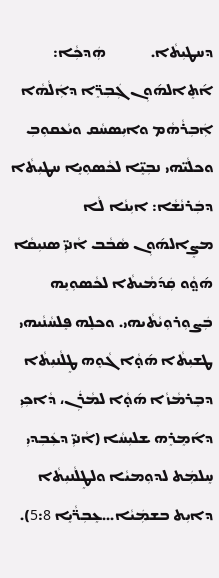ܕܚܛܝܼܬܵܐ.             ܗܲܕܟܼܵܐ: ܐ݇ܬܸܐܠܗ݇ܘܼܢ ܓܲܒܼܪܸ̈ܐ ܕܐܲܠܵܗܵܐ ܐܲܒܼܪܵܗܵܡ ܘܐܝܼܤܚܵܩ ܘܝܵܥܩܘܼܒܼ ܘܟܠܵܝ̈ܗ‌ܝ ܢܒܼܝܸ̈ܐ ܠܟܵܤܘܼܝܸܐ ܚܛܝܼܬܵܐ ܕܒܲܪܢܵܫܵܐ: ܐܝܼܢܵܐ ܠܵܐ ܡܨܸܐܠܗ݇ܘܼܢ ܤܵܒܵܒ ܐܵܢܝܼ̈ ܤܢܝܼܩܵܐ ܗ݇ܘ̤ܵܘ ܩܲܕ݇ܡܵܝܬܵܐ ܠܟܵܤܘܼܝܸܗ ܒܲܨܘܼܪܘܼܝܵܬܵܝܗ‌ܝ. ܘܟܠܸܗ ܦܸܠܚܵܢܵܝܗ‌ܝ ܛܫܝܼܬܵܐ ܗ݇ܘ̣ܵܐ ܓܵܘܸܗ ܛܸܠܵܢܝܼܬܵܐ ܕܒܸܪܡܵܙܵܐ ܗ݇ܘ̣ܵܐ ܠܡܵܪܲܢ، ܕܵܐܟܼܝܼ ܕܐ݇ܡܸܪܸܗ ܫܠܝܼܚܵܐ (ܐܵܢܝܼ̈ ܕܥܲܒܼܕܝܼ ܚܸܠܡܲܬ ܠܕܘܼܡܝܵܐ ܘܠܛܸܠܵܢܝܼܬܵܐ ܕܐܝܼܬ ܒܫܡܲܝܵܐ...ܥܸܒܼܪ̈ܵܝܸܐ 5:8).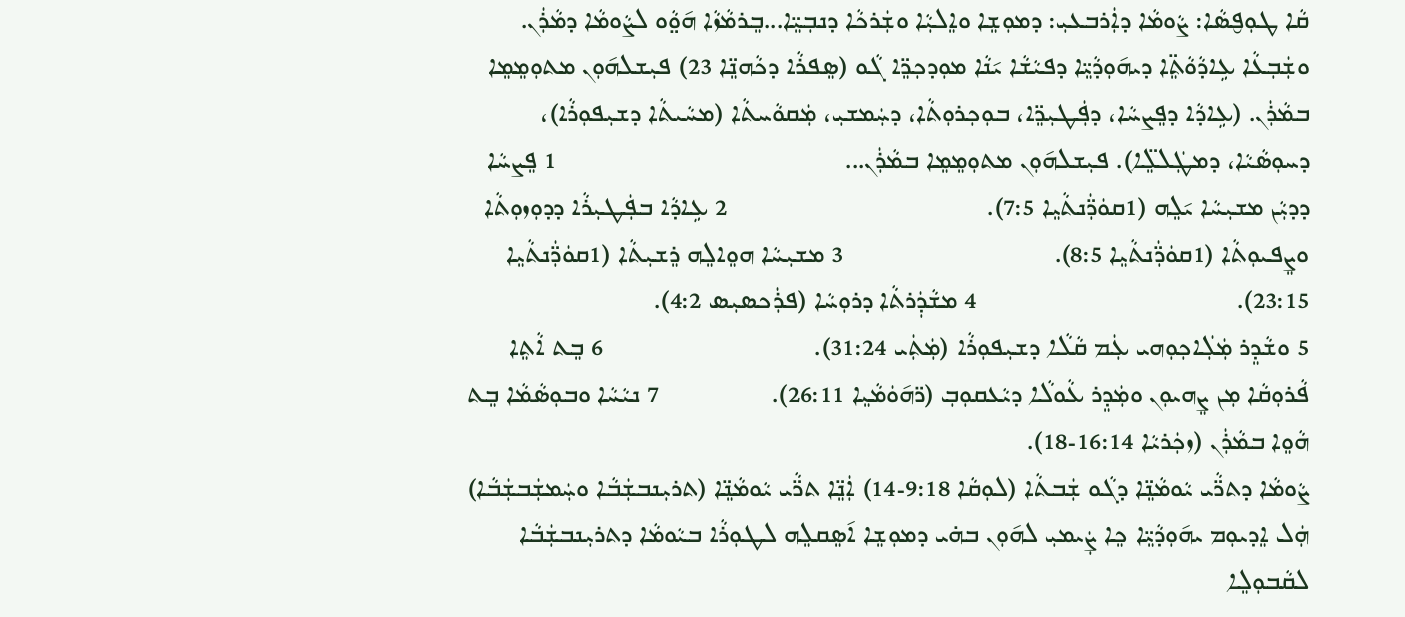ܩܵܐ ܛܘܼܦ̮ܤܵܐ: ܨܵܘܡܵܐ ܕܐܲܪܒܥܝܼ: ܕܡܘܼܫܸܐ ܘܐܸܠܝܼܵܐ ܘܫܲܪܟܵܐ ܕܢܒܼܝܸ̈ܐ...ܒܸܪܡܵܙܵܐ ܗ݇ܘ̤ܵܘ ܠܨܵܘܡܵܐ ܕܡܵܪܲܢ. ܘܫܲܒܼܥܵܐ ܥܹܐܕܵܘܵܬܸ̈ܐ ܕܝܗ݇ܘܼܕܵܝܸ̈ܐ ܕܦܝܵܫܵܐ ܝ݇ܢܵܐ ܡܘܼܕܟܼܪܸ̈ܐ ܓܵܘ (ܤܸܦܪܵܐ ܕܟܵܗܢܸ̈ܐ 23) ܦܝܼܫܠܗ݇ܘܼܢ ܡܬܘܼܡܸܡܸܐ ܒܡܵܪܲܢ. (ܥܹܐܕܵܐ ܕܦܸܨܚܵܐ، ܕܦܲܛܝܼܪܸ̈ܐ، ܒܘܼܟܼܪܘܼܬܵܐ، ܕܚܲܡܫܝܼ، ܡܲܩܘܵܚܬܵܐ (ܡܚܵܝܬܵܐ ܕܫܝܼܦܘܼܪܵܐ)، ܕܚܘܼܤܵܝܵܐ، ܕܡܛܲܠܠܸ̈ܐ). ܦܝܼܫܠܗ݇ܘܼܢ ܡܬܘܼܡܸܡܸܐ ܒܡܵܪܲܢ...                                         1 ܦܸܨܚܵܐ ܕܕܝܼܵܢ ܡܫܝܼܚܵܐ ܝ݇ܠܸܗ (1ܩܘܿܪ̈ܲܢܬܵܝܸܐ 7:5).                                     2 ܥܹܐܕܵܐ ܒܦܲܛܝܼܪܵܐ ܕܕܘܼܙܘܼܬܵܐ ܘܨܸܦܝܘܼܬܵܐ (1ܩܘܿܪ̈ܲܢܬܵܝܸܐ 8:5).                              3 ܡܫܝܼܚܵܐ ܗܘܸܐܠܸܗ ܪܸܫܝܼܬܵܐ (1ܩܘܿܪ̈ܲܢܬܵܝܸܐ 23:15).                                     4 ܡܫܵܕܲܪܬܵܐ ܕܪܘܼܚܵܐ (ܦܪܲܟܤܝܼܤ 4:2).
5 ܘܫܵܕܸܪ ܡܲܠܲܐܟܼܘܼܗ‌ܝ ܥܲܡ ܩܵܠܵܐ ܕܫܝܼܦܘܼܪܵܐ (ܡܲܬܲ‌ܝ 31:24).                              6 ܒܸܬ ܐܵܬܸܐ ܦܵܪܘܼܩܵܐ ܡܼܢ ܨܸܗܝܘܼܢ ܘܡܲܕܸܪ ܥܵܘܠܵܐ ܕܝܵܥܩܘܼܒܼ (ܪ̈ܗ݇ܘܿܡܵܝܸܐ 26:11).                7 ܢܝܵܚܵܐ ܘܒܘܼܤܵܡܵܐ ܒܸܬ ܗܵܘܸܐ ܒܡܵܪܲܢ (ܙܟܲܪܝܵܐ 16:14-18).
ܨܵܘܡܵܐ ܕܬܪ̈ܵܝ ܝܵܘܡܵܢܸ̈ܐ ܕܓܵܘ ܫܲܒܬܵܐ (ܠܘܼܩܵܐ 9:18-14) ܐܲܢܸ̈ܐ ܬܪ̈ܵܝ ܝܵܘܡܵܢܸ̈ܐ (ܬܪܝܼܢܒܫܲܒܵܐ ܘܚܲܡܫܲܒܫܲܒܵܐ) ܗܲܠ ܐܸܕܝܘܼܡ ܝܗ݇ܘܼܕܵܝܸ̈ܐ ܟܸܐ ܨܲܝܡܝܼ ܠܗ݇ܘܼܢ ܒܗ̇‌ܝ ܕܡܘܼܫܸܐ ܐ݇ܤܸܩܠܸܗ ܠܛܘܼܪܵܐ ܒܝܵܘܡܵܐ ܕܬܪܝܼܢܒܫܲܒܵܐ ܠܩܵܒܘܼܠܸܐ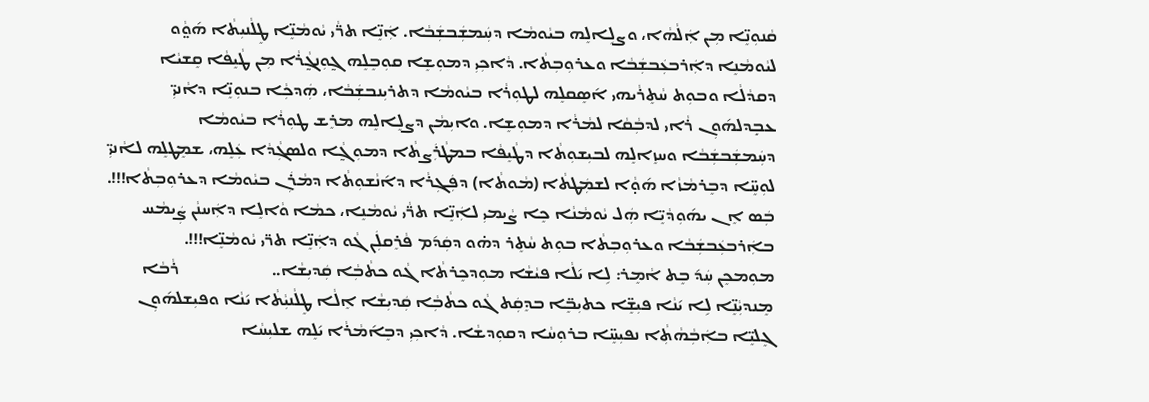ܩܵܢܘܼܢܸ̈ܐ ܡܼܢ ܐܲܠܵܗܵܐ، ܘܨܠܹܐܠܸܗ ܒܝܵܘܡܵܐ ܕܚܲܡܫܲܒܫܲܒܵܐ. ܐܲܢܸ̈ܐ ܬܪ̈ܵܝ ܝܵܘܡܵܢܸ̈ܐ ܛܸܠܵܢܝܼܬܵܐ ܗ݇ܘ̤ܵܘ ܠܝܵܘܡܵܢܸܐ ܕܐܲܪܒܥܲܒܫܲܒܵܐ ܘܥܪܘܼܒܼܬܵܐ. ܕܵܐܟܼܝܼ ܕܡܘܼܫܸܐ ܩܘܼܒܸܠܸܗ ܓ̰ܘܼܢܓ̰ܵܪܵܐ ܡܼܢ ܛܵܝܸܦܵܐ ܩܸܫܝܵܐ ܕܩܕܵܠܵܐ ܘܒܘܼܬ ܚܵܬܸܪܵܝܗ‌ܝ ܐ݇ܤܸܩܠܸܗ ܠܛܘܼܪܵܐ ܒܝܵܘܡܵܐ ܕܬܪܝܼܢܒܫܲܒܵܐ، ܗܲܕܟܼܵܐ ܒܢܘܼܢܸ̈ܐ ܕܐܵܢܝܼ̈ ܥܒܼܸܕܠܗ݇ܘܼܢ ܪܵܐܝ ܠܕܒܼܵܩܵܐ ܠܡܵܪܵܐ ܕܡܘܼܫܸܐ. ܘܐܝܼܡܵܢ ܕܨܠܸܐܠܸܗ ܡܪܸܫ ܛܘܼܪܵܐ ܒܝܵܘܡܵܐ ܕܚܲܡܫܲܒܫܲܒܵܐ ܘܚܙܸܐܠܸܗ ܠܒܝܼܫܘܼܬܵܐ ܕܛܵܝܸܦܵܐ ܒܡܛܵܪܲܨܬܵܐ ܕܡܘܼܓ̰ܵܐ ܘܠܤܓܼܵܕܵܐ ܥܲܠܸܗ، ܫܡܸܛܠܸܗ ܠܐܵܢܝܼ̈ ܠܘܼܚܸ̈ܐ ܕܒܸܪܡܵܙܵܐ ܗ݇ܘ̣ܵܐ ܠܫܡܲܛܬܵܐ (ܡܵܘܬܵܐ) ܕܦܲܓܼܪܵܐ ܕܐ݇ܢܵܫܘܼܬܵܐ ܕܡܵܪܲܢ ܒܝܵܘܡܵܐ ܕܥܪܘܼܒܼܬܵܐ!!!.                                          ܒܲܤ ܐܸܢ ܝܗ݇ܘܼܕܵܝܸ̈ܐ ܗܲܠ ܝܵܘܡܵܢܵܐ ܟܸܐ ܨܵܝܡܝܼ ܠܐܲܢܸ̈ܐ ܬܪ̈ܵܝ ܝܵܘܡܵܢܸܐ، ܟܡܵܐ ܘܵܐܠܸܐ ܕܐܲܚܢܵܢ ܨܲܝܡܵܚ ܒܐܲܪܒܥܲܒܫܲܒܵܐ ܘܥܪܘܼܒܼܬܵܐ ܒܘܼܬ ܚܵܬܸܪ ܕܗ̇ܘ ܕܩܲܕ݇ܡ ܦܵܪܸܩܠܲܢ ܓܵܘ ܕܐܲܢܸ̈ܐ ܬܪ̈ܝ ܝܵܘܡܵܢܸ̈ܐ!!!.              ܡܘܼܡܟܸܢ ܚܲܕ݇ ܒܸܬ ܐܵܡܸܪ: ܠܹܐ ܝ݇ܠܵܐ ܦܝܵܫܵܐ ܡܘܼܕܟܸܪܬܵܐ ܓܵܘ ܟܬܵܒܼܵܐ ܩܲܕܝܼܫܵܐ..                       ܪܵܒܵܐ ܡܸܢܕܝܼܵܢܸ̈ܐ ܠܹܐ ܝ݇ܢܵܐ ܦܝܼܫܸ̈ܐ ܟܬܝܼܒܸ̈ܐ ܒܕܸܩܲܬ ܓܵܘ ܟܬܵܒܼܵܐ ܩܲܕܝܼܫܵܐ ܐܸܠܵܐ ܛܸܠܵܢܝܼܵܬܵܐ ܝ݇ܢܵܐ ܘܦܝܼܫܠܗ݇ܘܼܢ ܓܸܠܝܸ̈ܐ ܒܐܲܒܼܵܗܵܬܼܵܐ ܢܦܝܼܚܸ̈ܐ ܒܪܘܼܚܵܐ ܕܩܘܼܕܫܵܐ. ܕܵܐܟܼܝܼ ܕܒܸܐ݇ܡܵܪܵܐ ܝ݇ܠܸܗ ܫܠܝܼܚܵܐ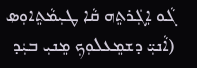ܓܵܘ ܐܸܓܲܪܬܸܗ ܩܵܐ ܛܝܼܡܵܬܸܐܘܼܤ (ܐܵܢܝܼ̈ ܕܫܡܸܥܠܘܼܟܼ ܡܸܢܝܼ ܒܝܲܕ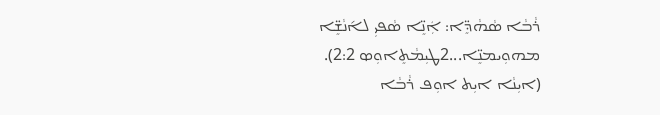ܪܵܒܵܐ ܤܵܗܵܕܸ̈ܐ: ܐܲܢܸ̈ܐ ܤܵܦܝܼ ܠܐ݇ܢܵܫܸ̈ܐ ܡܗܘܼܝܡܢܸ̈ܐ...2ܛܝܼܡܵܬܸܐܘܼܤ 2:2).   (ܐܝܼܢܵܐ ܐܝܼܬ ܐܘܼܦ ܪܵܒܵܐ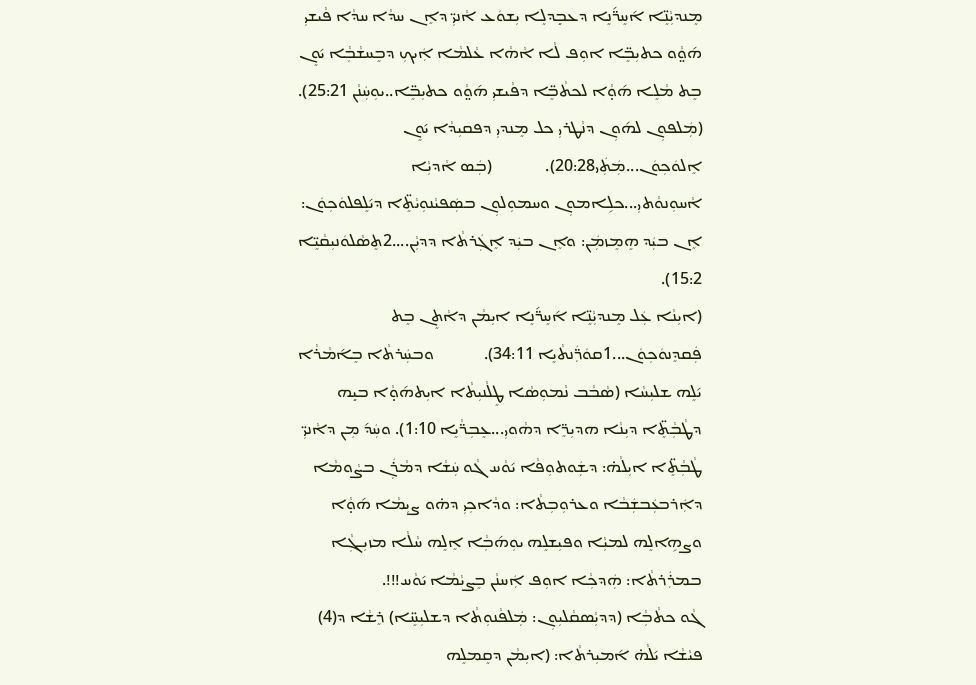ܡܸܢܕܝܼܵܢܸ̈ܐ ܐ݇ܚܸܪ̈݇ܢܸܐ ܕܥܒܼܸܕܠܸܐ ܝܼܫܘܿܥ ܐܵܢܝܼ̈ ܕܐܸܢ ܚܕܵܐ ܚܕܵܐ ܦܵܝܫܝܼ ܗ݇ܘ̤ܵܘ ܟܬܝܼܒܸ̈ܐ ܐܘܼܦ ܠܵܐ ܐܵܗܵܐ ܥܵܠܡܵܐ ܐܲܝܟܼ ܕܒܸܚܫܵܒܼܵܐ ܝ݇ܘܸܢ ܒܸܬ ܡܵܠܸܐ ܗ݇ܘ̣ܵܐ ܠܟܬܵܒܸ̈ܐ ܕܦܵܝܫܝܼ ܗ݇ܘ̤ܵܘ ܟܬܝܼܒܸ̈ܐ..ܝܘܼܚܲܢܵܢ 25:21).                                                       (ܡܲܠܦܘܼܢ ܠܗ݇ܘܼܢ ܕܢܵܛܪܝܼ ܟܠ ܡܸܢܕܝܼ ܕܦܩܝܼܕܵܐ ܝ݇ܘܸܢ ܐܸܠܘܿܟܼܘܿܢ...ܡܲܬܲ‌ܝ20:28).             (ܒܲܤ ܐܵܕܝܼܵܐ ܐܵܚܘܼܢܘܵܬܝܼ...ܟܠܹܐܡܘܼܢ ܘܚܡܘܼܠܘܼܢ ܒܤܲܦܝܵܢܘܼܝܵܬܸ̈ܐ ܕܝ݇ܠܸܦܠܘܿܟܼܘܿܢ: ܐܸܢ ܒܝܲܕ ܗܸܡܸܙܡܲܢ: ܘܐܸܢ ܒܝܲܕ ܐܸܓܲܪܬܵܐ ܕܕܝܼܵܢ....2ܬܸܤܵܠܘܿܢܝܼܩܵܝܸ̈ܐ 15:2).
(ܐܝܼܢܵܐ ܥܲܠ ܡܸܢܕܝܼܵܢܸ̈ܐ ܐ݇ܚܸܪ̈݇ܢܸܐ ܐܝܼܡܵܢ ܕܐܵܬܸܢ ܒܸܬ ܦܲܩܕܸܢܘܿܟܼܘܿܢ...1ܩܘܿܪ̈ܲܢܬܵܝܸܐ 34:11).            ܘܒܚܲܪܬܵܐ ܒܸܐ݇ܡܵܪܵܐ ܝ݇ܠܸܗ ܫܠܝܼܚܵܐ (ܤܵܒܵܒ ܢܵܡܘܼܤܵܐ ܛܸܠܵܢܝܼܬܵܐ ܐܝܼܬܗ݇ܘ̣ܵܐ ܒܝܼܸܗ ܕܛܵܒܼܵܬܸ̈ܐ ܕܝܼܢܵܐ ܗܕܝܼܪܸ̈ܐ ܕܗܵܘܝܼ...ܥܸܒܼܪ̈ܵܝܸܐ 1:10). ܘܚܲܕ݇ ܡܼܢ ܕܐܵܢܝܼ̈ ܛܵܒܼܵܬܸ̈ܐ ܐܝܼܠܵܗ̇: ܕܫܲܘܬܘܼܦܵܐ ܝ݇ܘܵܚ ܓܵܘ ܚܲܫܵܐ ܕܡܵܪܲܢ ܒܨܵܘܡܵܐ ܕܐܲܪܒܥܲܒܫܲܒܵܐ ܘܥܪܘܼܒܼܬܵܐ: ܘܕܵܐܟܼܝܼ ܕܗ̇ܘ ܨܝܼܡܵܐ ܗ݇ܘ̣ܵܐ ܘܨܗܹܐܠܸܗ ܠܡܝܼܵܐ ܘܦܝܼܫܠܸܗ ܝܘܼܗ݇ܒܼܵܐ ܐܸܠܸܗ ܚܵܠܵܐ ܡܙܝܼܓܼܵܐ ܒܡܪܲܪܬܵܐ: ܗܲܕܟܼܵܐ ܐܘܼܦ ܐܲܚܢܵܢ ܒܸܨܝܵܡܵܐ ܝ݇ܘܵܚ!!!.                               ܓܵܘ ܟܬܵܒܼܵܐ (ܕܕܝܼܵܤܩܵܠܝܼܘܼܢ: ܡܲܠܦܵܢܘܼܬܵܐ ܕܫܠܝܼܚܸ̈ܐ) ܪܸܫܵܐ ܕ(4) ܦܝܵܫܵܐ ܝ݇ܠܵܗ̇ ܐ݇ܡܝܼܪܬܵܐ: (ܐܝܼܡܵܢ ܕܩܸܡܠܸܗ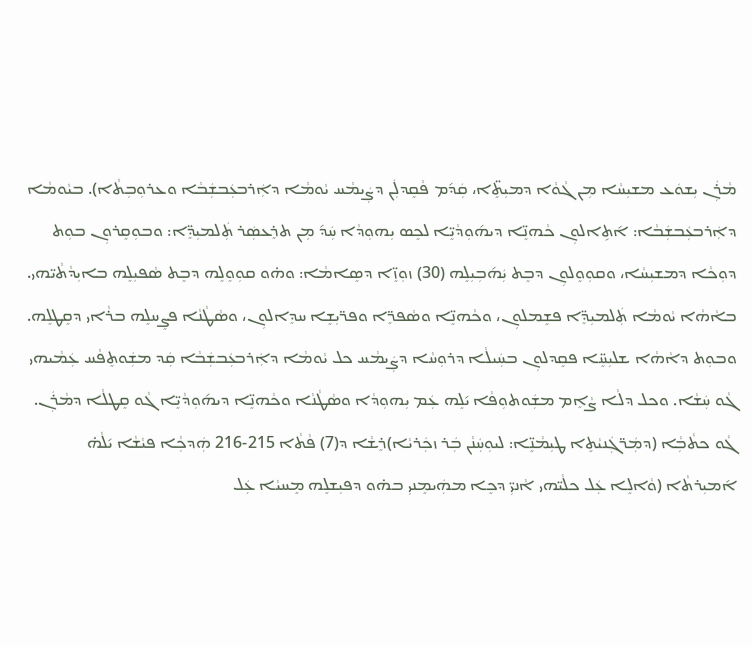ܡܵܪܲܢ ܝܼܫܘܿܥ ܡܫܝܼܚܵܐ ܡܼܢ ܓܵܘܵܐ ܕܡܝܼܬܸ̈ܐ، ܩܲܕ݇ܡ ܦܵܩܸܕܠܲܢ ܕܨܲܝܡܵܚ ܝܵܘܡܵܐ ܕܐܲܪܒܥܲܒܫܲܒܵܐ ܘܥܪܘܼܒܼܬܵܐ). ܒܝܵܘܡܵܐ ܕܐܲܪܒܥܲܒܫܲܒܵܐ: ܐ݇ܬܹܐܠܘܼܢ ܟܵܗܢܸ̈ܐ ܕܝܗ݇ܘܼܕܵܝܸ̈ܐ ܠܟܸܤ ܝܼܗܘܼܕܵܐ ܚܲܕ݇ ܡܼܢ ܬܪܸܥܤܲܪ ܬܲܠܡܝܼܕܸ̈ܐ: ܘܒܘܼܩܸܪܘܼܢ ܒܘܼܬ ܕܘܼܟܵܐ ܕܡܫܝܼܚܵܐ، ܘܩܘܼܘܸܠܘܼܢ ܕܒܸܬ ܝܲܗ݇ܒܼܝܼܠܸܗ (30) ܙܘܼܙܸ̈ܐ ܕܤܸܐܡܵܐ: ܘܗ̇ܘ ܩܘܼܘܸܠܸܗ ܕܒܸܬ ܤܵܦܝܼܠܸܗ ܒܐܝܼܕܵܬܵܝ̈ܗ‌ܝ. ܒܐܵܗܵܐ ܝܵܘܡܵܐ ܬܲܠܡܝܼܕܸ̈ܐ ܦܫܸܡܠܘܼܢ، ܘܟܵܗܢܸ̈ܐ ܘܤܵܦܪܸ̈ܐ ܘܦܪ̈ܝܼܫܸܐ ܚܕܸܐܠܘܼܢ، ܘܤܵܛܵܢܵܐ ܦܨܸܚܠܸܗ ܒܪܵܐܝ ܕܩܸܛܠܸܗ. ܘܒܘܼܬ ܕܐܵܗܵܐ ܫܠܝܼܚܸ̈ܐ ܦܩܸܕܠܘܼܢ ܒܚܲܝܠܵܐ ܕܪܘܼܚܵܐ ܕܨܲܝܡܵܚ ܟܠ ܝܵܘܡܵܐ ܕܐܲܪܒܥܲܒܫܲܒܵܐ ܩܲܕ ܡܫܲܘܬܸܦܵܚ ܥܲܡܵܝܗ‌ܝ ܓܵܘ ܚܲܫܵܐ. ܘܟܠ ܕܠܵܐ ܨܵܐܸܡ ܡܫܲܘܬܘܼܦܵܐ ܝ݇ܠܸܗ ܥܲܡ ܝܼܗܘܼܕܵܐ ܘܤܵܛܵܢܵܐ ܘܟܵܗܢܸ̈ܐ ܕܝܗ݇ܘܼܕܵܝܸ̈ܐ ܓܵܘ ܩܸܛܠܵܐ ܕܡܵܪܲܢ.                                                      ܓܵܘ ܟܬܵܒܼܵܐ (ܕܡܲܪ̈ܓܲܢܝܵܬܸܐ ܛܝܼܡܵܢܸ̈ܐ: ܠܝܘܼܚܲܢܵܢ ܒܲܪ ܙܟܲܪܝܵܐ)ܪܸܫܵܐ ܕ(7) ܦܵܬܵܐ 215-216 ܗܲܕܟܼܵܐ ܦܝܵܫܵܐ ܝ݇ܠܵܗ̇ ܐ݇ܡܝܼܪܬܵܐ (ܘܵܐܠܸܐ ܥܲܠ ܟܠܵܝ̈ܗ‌ܝ ܐܵܢܝܼ̈ ܕܟܸܐ ܡܗܲܝܡܸܢܝܼ ܒܗ̇ܘ ܕܦܝܼܫܠܸܗ ܡܸܚܝܵܐ ܥܲܠ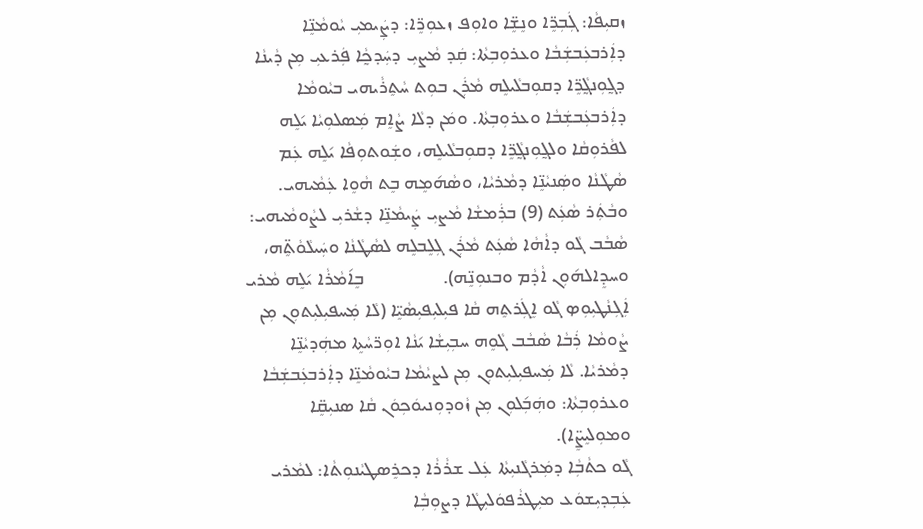ܙܩܝܼܦܵܐ: ܓܲܒܼܪܸ̈ܐ ܘܢܸܫܸ̈ܐ ܘܐܘܼܦ ܙܥܘܼܪܸ̈ܐ: ܕܨܲܝܡܝܼ ܝܵܘܡܵܢܸ̈ܐ ܕܐܲܪܒܥܲܒܫܲܒܵܐ ܘܥܪܘܼܒܼܬܵܐ: ܩܲܕ ܡܵܨܝܼ ܕܚܲܕܟ̰ܵܐ ܦܲܪܥܝܼ ܡܼܢ ܕܵܝܢܵܐ ܕܓ̰ܘܼܢܓ̰ܵܪܸ̈ܐ ܕܩܘܼܒܠܵܝܠܸܗ ܡܵܪܲܢ ܒܘܼܬ ܚܵܬܸܪܵܝܗ‌ܝ ܒܝܵܘܡܵܐ ܕܐܲܪܒܥܲܒܫܲܒܵܐ ܘܥܪܘܼܒܼܬܵܐ. ܘܡܿܢ ܕܠܵܐ ܨܵܐܸܡ ܡܲܤܠܘܼܝܵܐ ܝ݇ܠܸܗ ܠܦܵܪܘܼܩܵܐ ܘܠܓ̰ܘܼܢܓ̰ܵܪܸ̈ܐ ܕܩܘܼܒܠܵܝܠܸܗ، ܘܫܲܘܬܘܼܦܵܐ ܝ݇ܠܸܗ ܥܲܡ ܤܵܛܵܢܵܐ ܘܤܲܢܝܵܢܸ̈ܐ ܕܡܵܪܝܵܐ، ܘܤܵܗ݇ܡܸܗ ܒܸܬ ܗܵܘܸܐ ܥܲܡܵܝܗ‌ܝ. ܘܒܵܬܲܪ ܤܵܥܲܬ (9) ܒܪܲܡܫܵܐ ܡܵܨܝܼ ܨܲܝܡܵܢܸ̈ܐ ܕܫܵܪܝܼ ܠܨܵܘܡܵܝܗ‌ܝ: ܤܵܒܵܒ ܓܵܘ ܕܐܵܗܵܐ ܤܵܥܲܬ ܡܵܪܲܢ ܓܼܠܸܒܠܸܗ ܠܤܵܛܵܢܵܐ ܘܚܲܝܠܵܘܵܬܸ̈ܗ، ܘܚܕܸܐܠܗ݇ܘܼܢ ܐܵܕܵܡ ܘܒܢܘܼܢܸ̈ܗ).                 ܒܸܐ݇ܡܵܪܵܐ ܝ݇ܠܸܗ ܡܵܪܝ ܐܲܓܼܢܵܛܝܼܘܼܤ ܓܵܘ ܐܸܓܲܪܬܸܗ ܩܵܐ ܦܝܼܠܝܼܦܝܼܤܵܝܸ̈ܐ (ܠܵܐ ܡܲܚܦܝܼܠܝܼܬܘܼܢ ܡܼܢ ܨܵܘܡܵܐ ܪܲܒܵܐ ܤܵܒܵܒ ܓܵܘܸܗ ܚܒܼܝܼܫܵܐ ܝ݇ܢܵܐ ܐܘܼܪ̈ܚܵܬܸܐ ܡܗܲܕܝܵܢܸ̈ܐ ܕܡܵܪܝܵܐ. ܠܵܐ ܡܲܚܦܝܼܠܝܼܬܘܼܢ ܡܼܢ ܠܨܝܵܡܵܐ ܒܝܵܘܡܵܢܸ̈ܐ ܕܐܲܪܒܥܲܒܫܲܒܵܐ ܘܥܪܘܼܒܼܬܵܐ: ܘܗܲܒܼ݇ܠܘܼܢ ܡܼܢ ܙܵܘܕܘܼܢܝܘܿܟܼܘܿܢ ܩܵܐ ܤܢܝܼܩܸ̈ܐ ܘܡܘܼܠܝܸܨܸ̈ܐ).
ܓܵܘ ܟܬܵܒܼܵܐ ܕܡܲܪܓܵܢܝܼܬܵܐ ܥܲܠ ܫܪܵܪܵܐ ܕܟܪܸܤܛܝܵܢܘܼܬܵܐ: ܠܡܵܪܝ ܥܲܒܼܕܝܼܫܘܿܥ ܡܝܼܛܪܵܦܘܿܠܝܼܛܵܐ ܕܨܘܼܒܼܵܐ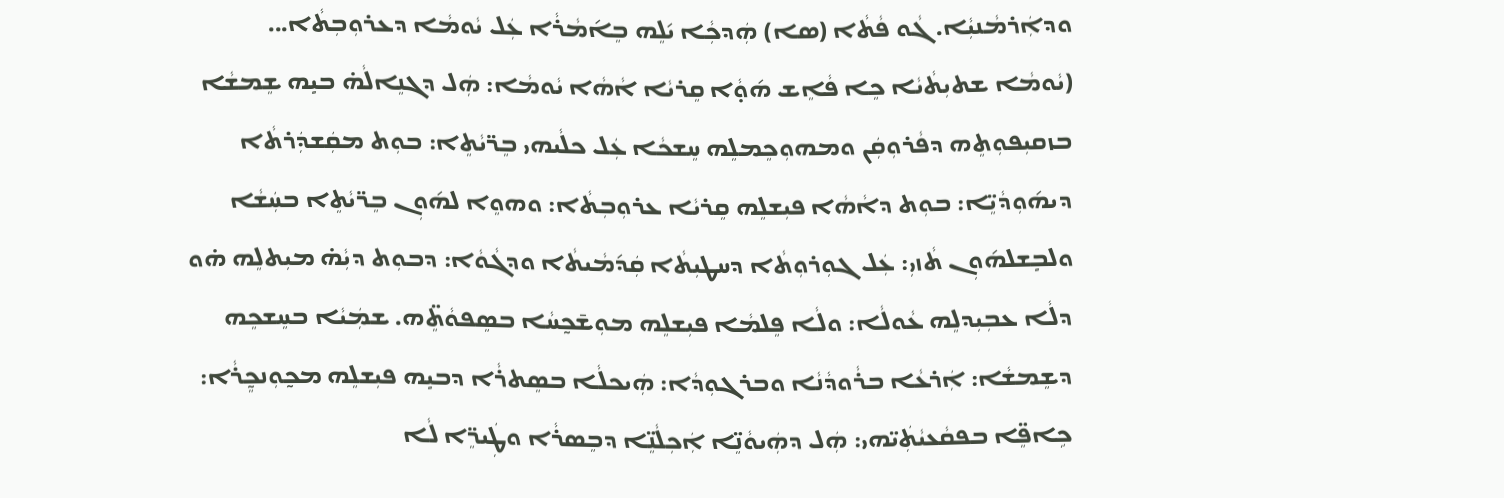ܘܕܐܲܪܡܵܢܝܼܵܐ. ܓܵܘ ܦܵܬܵܐ (ܤܐ) ܗܲܕܟܼܵܐ ܝ݇ܠܸܗ ܒܸܐ݇ܡܵܪܵܐ ܥܲܠ ܝܵܘܡܵܐ ܕܥܪܘܼܒܼܬܵܐ...                     (ܝܵܘܡܵܐ ܫܬܝܼܬܵܝܵܐ ܟܸܐ ܦܵܐܸܫ ܗ݇ܘ̣ܵܐ ܩܸܪܝܵܐ ܐܵܗܵܐ ܝܵܘܡܵܐ: ܗܲܠ ܕܓܢܸܐܠܵܗ̇ ܒܝܼܸܗ ܫܸܡܫܵܐ ܒܙܩܝܼܦܘܼܬܸܗ ܕܦܵܪܘܼܩܲܢ ܘܡܗܘܼܟܸܡܠܸܗ ܚܸܫܟܵܐ ܥܲܠ ܟܠܵܝܗ‌ܝ ܒܸܪ̈ܝܵܬܸܐ: ܒܘܼܬ ܡܩܲܫܕܲܪܬܵܐ ܕܝܗ݇ܘܼܕܵܝܸ̈ܐ: ܒܘܼܬ ܕܐܵܗܵܐ ܦܝܼܫܠܸܗ ܩܸܪܝܵܐ ܥܪܘܼܒܼܬܵܐ: ܘܗܘܸܐ ܠܗ݇ܘܼܢ ܒܸܪ̈ܝܵܬܸܐ ܒܚܲܫܵܐ ܘܠܒܼܸܫܠܗ݇ܘܼܢ ܬܵܙܝܼ: ܥܲܠ ܓܘܼܪܘܼܬܵܐ ܕܚܛܝܼܬܵܐ ܩܲܕ݇ܡܵܝܬܵܐ ܘܕܓܵܘܵܐ: ܕܒܘܼܬ ܕܝܼܵܗ̇ ܡܝܼܬܠܸܗ ܗ̇ܘ ܕܠܵܐ ܥܒܼܝܼܕܠܸܗ ܥܵܘܠܵܐ: ܘܠܵܐ ܦܸܠܡܵܐ ܦܝܼܫܠܸܗ ܡܘܼܫ̄ܟ̰ܚܵܐ ܒܤܸܦܘܵܬܸ̈ܗ. ܫܡܲܝܵܐ ܒܚܸܫܟܸܗ ܕܫܸܡܫܵܐ: ܐܲܪܥܵܐ ܒܪܵܘܕܵܢܵܐ ܘܒܪܓܘܼܕܵܐ: ܗܲܝܟܠܵܐ ܒܤܸܬܪܵܐ ܕܒܝܼܸܗ ܦܝܼܫܠܸܗ ܡܟ̰ܘܼܢܟ̰ܸܪܵܐ: ܟܹܐܦܸ̈ܐ ܒܦܩܵܥܝܵܬܲܝ̈ܗ‌ܝ: ܗܲܠ ܕܗܲܝܘܵܢܸ̈ܐ ܐܲܟܼܠܵܢܸ̈ܐ ܕܒܸܤܪܵܐ ܘܛܲܝܪܸ̈ܐ ܠܵܐ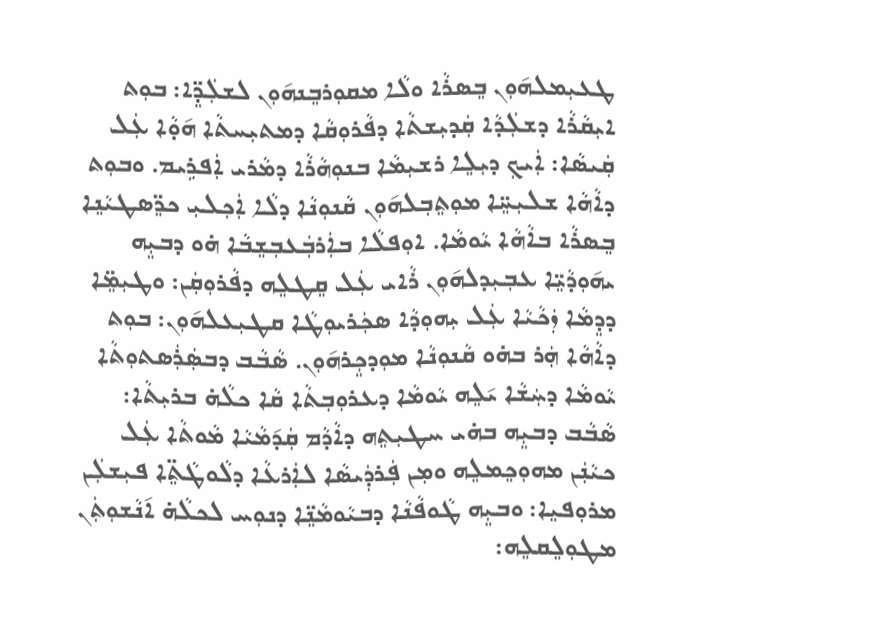ܛܥܝܼܡܠܗ݇ܘܼܢ ܒܸܤܪܵܐ ܘܠܵܐ ܡܩܘܼܪܒܸܢܗ݇ܘܼܢ ܠܫܠܲܕܸ̈ܐ: ܒܘܼܬ ܐܝܼܩܵܪܵܐ ܕܫܠܲܕܵܐ ܩܲܕܝܼܫܬܵܐ ܕܦܵܪܘܼܩܵܐ ܕܡܬܝܼܚܬܵܐ ܗ݇ܘ̣ܵܐ ܥܲܠ ܩܲܝܤܵܐ: ܐܲܝܟܼ ܕܝܼܠܸܐ ܪܫܝܼܡܵܐ ܒܢܘܼܗܵܪܵܐ ܕܡܵܪܝ ܐܲܦܪܹܝܡ. ܘܒܘܼܬ ܕܐܵܗܵܐ ܫܠܝܼܚܸ̈ܐ ܡܘܼܬܸܒܼܠܗ݇ܘܼܢ ܩܵܢܘܼܢܵܐ ܕܠܵܐ ܐܲܟܼܠܝܼ ܟܪܸ̈ܤܛܝܵܢܸܐ ܒܸܤܪܵܐ ܒܐܵܗܵܐ ܝܵܘܡܵܐ. ܐܘܼܦܠܵܐ ܒܐܲܪܒܲܥܒܼܫܸܒܵܐ ܗ̇ܘ ܕܒܝܼܸܗ ܝܗ݇ܘܼܕܵܝܸ̈ܐ ܥܒܼܝܼܕܠܗ݇ܘܼܢ ܪܵܐܝ ܥܲܠ ܩܸܛܠܸܗ ܕܦܵܪܘܼܩܲܢ: ܘܛܝܼܡܸ̈ܐ ܕܕܸܡܵܐ ܙܲܟܵܝܵܐ ܥܲܠ ܝܼܗܘܼܕܵܐ ܤܟܲܪܝܘܼܛܵܐ ܩܛܝܼܥܠܗ݇ܘܼܢ: ܒܘܼܬ ܕܐܵܗܵܐ ܗܲܪ ܒܗ̇ܘ ܩܵܢܘܼܢܵܐ ܡܘܼܕܟܼܸܪܗ݇ܘܼܢ. ܤܵܒܵܒ ܕܒܤܲܪܲܤܬܘܼܬܵܐ ܝܵܘܡܵܐ ܕܚܲܫܵܐ ܝ݇ܠܸܗ ܝܵܘܡܵܐ ܕܥܪܘܼܒܼܬܵܐ ܩܵܐ ܟܠܵܗ̇ ܒܪܝܼܬܵܐ: ܤܵܒܵܒ ܕܒܝܼܸܗ ܒܗ̇‌ܝ ܚܛܝܼܬܸܗ ܕܐܵܕܵܡ ܩܲܕ݇ܡܵܝܵܐ ܡܵܘܬܵܐ ܥܲܠ ܟܝܵܢܲܢ ܡܗܘܼܟܸܡܠܸܗ ܘܡܼܢ ܦܲܪܕܲܝܤܵܐ ܠܐܲܪܥܵܐ ܕܠܵܘܛܵܬܸ̈ܐ ܦܝܼܫܠܲܢ ܡܪܘܼܦܝܸܐ: ܘܒܝܼܸܗ ܛܵܘܦܵܢܵܐ ܕܒܝܵܘܡܵܢܸ̈ܐ ܕܢܘܼܚ ܠܟܠܵܗ̇ ܐ݇ܢܵܫܘܼܬܲܢ ܡܛܘܼܠܸܩܠܸܗ: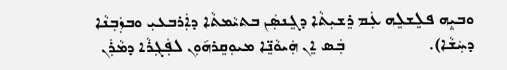ܘܒܝܼܸܗ ܦܠܸܫܠܸܗ ܥܲܡ ܪܸܫܝܼܬܵܐ ܕܓܸܢܤܲܢ ܒܬܝܵܡܬܵܐ ܕܐܲܪܒܥܝܼ ܘܒܙܲܒܼܢܵܐ ܕܚܲܫܵܐ).                   ܒܲܤ ܐܸܢ ܗܲܝܘܵܢܸ̈ܐ ܡܝܘܼܩܸܪܗ݇ܘܼܢ ܠܦܲܓܼܪܵܐ ܕܡܵܪܲܢ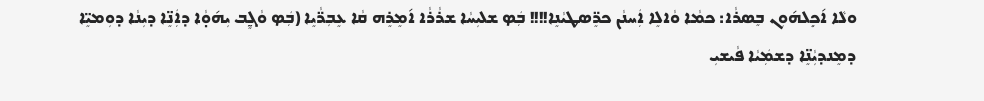ܘܠܵܐ ܐ݇ܟܼܸܠܗ݇ܘܼܢ ܒܸܤܪܵܐ: ܟܡܵܐ ܘܵܐܠܸܐ ܐܲܚܢܵܢ ܟܪܸ̈ܤܛܝܵܢܸܐ!!!! ܒܲܤ ܫܠܝܼܚܵܐ ܫܪܵܪܵܐ ܐ݇ܡܸܪܸܗ ܩܵܐ ܥܸܒܼܪ̈ܵܝܸܐ (ܒܲܤ ܘܵܓ̰ܸܒ ܝܼܗ݇ܘ̣ܵܐ ܕܐܲܢܸ̈ܐ ܕܝܼܢܵܐ ܕܘܼܡܝܸ̈ܐ ܕܡܸܢܕܝܼܵܢܸ̈ܐ ܕܫܡܲܝܵܐ ܦܵܝܫܝܼ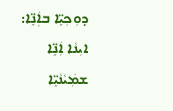ܕܘܼܟܼܝܸ̈ܐ ܒܐܲܢܸ̈ܐ: ܐܝܼܢܵܐ ܐܲܢܸ̈ܐ ܫܡܲܝܵܢܵܝܸ̈ܐ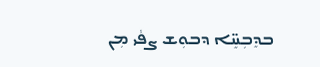ܒܕܸܒܼܚܸ̈ܐ ܕܒܘܼܫ ܨܦܵܝ ܡܼܢ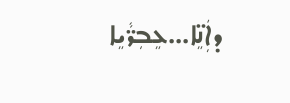ܕܐܲܢܸ̈ܐ...ܥܸܒܼܪ̈ܵܝܸܐ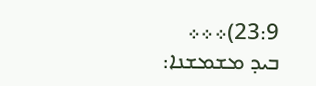23:9)܀܀܀
ܒܝܕ ܡܫܡܫܢܐ: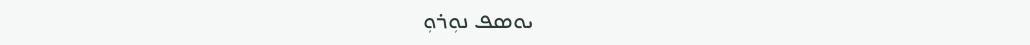ܝܘܤܦ ܢܘܼܪܘܼ